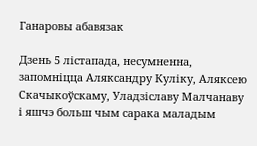Ганаровы абавязак

Дзень 5 лістапада, несумненна, запомніцца Аляксандру Куліку, Аляксею Скачыкоўскаму, Уладзіславу Малчанаву і яшчэ больш чым сарака маладым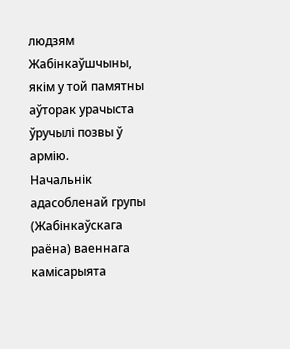людзям Жабінкаўшчыны, якім у той памятны аўторак урачыста ўручылі позвы ў армію.
Начальнік адасобленай групы (Жабінкаўскага раёна) ваеннага камісарыята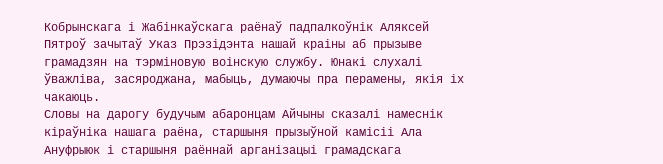Кобрынскага і Жабінкаўскага раёнаў падпалкоўнік Аляксей Пятроў зачытаў Указ Прэзідэнта нашай краіны аб прызыве грамадзян на тэрміновую воінскую службу. Юнакі слухалі ўважліва, засяроджана, мабыць, думаючы пра перамены, якія іх чакаюць.
Словы на дарогу будучым абаронцам Айчыны сказалі намеснік кіраўніка нашага раёна, старшыня прызыўной камісіі Ала Ануфрыюк і старшыня раённай арганізацыі грамадскага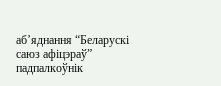аб’яднання “Беларускі саюз афіцэраў” падпалкоўнік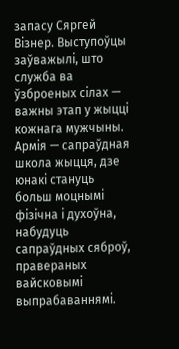запасу Сяргей Візнер. Выступоўцы заўважылі, што служба ва ўзброеных сілах — важны этап у жыцці кожнага мужчыны. Армія — сапраўдная школа жыцця, дзе юнакі стануць больш моцнымі фізічна і духоўна, набудуць сапраўдных сяброў, правераных вайсковымі выпрабаваннямі.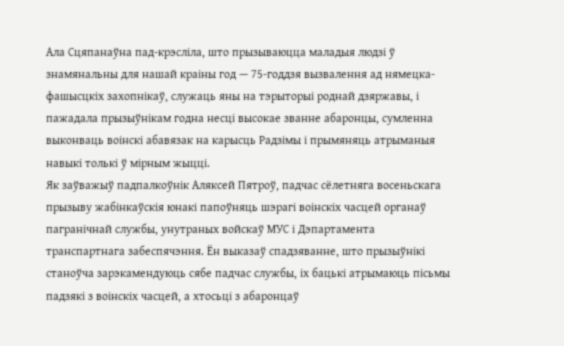Ала Сцяпанаўна пад-крэсліла, што прызываюцца маладыя людзі ў знамянальны для нашай краіны год — 75-годдзя вызвалення ад нямецка-фашысцкіх захопнікаў, служаць яны на тэрыторыі роднай дзяржавы, і пажадала прызыўнікам годна несці высокае званне абаронцы, сумленна выконваць воінскі абавязак на карысць Радзімы і прымяняць атрыманыя навыкі толькі ў мірным жыцці.
Як заўважыў падпалкоўнік Аляксей Пятроў, падчас сёлетняга восеньскага прызыву жабінкаўскія юнакі папоўняць шэрагі воінскіх часцей органаў пагранічнай службы, унутраных войскаў МУС і Дэпартамента транспартнага забеспячэння. Ён выказаў спадзяванне, што прызыўнікі станоўча зарэкамендуюць сябе падчас службы, іх бацькі атрымаюць пісьмы падзякі з воінскіх часцей, а хтосьці з абаронцаў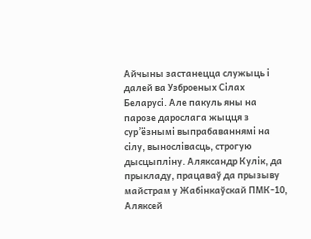Айчыны застанецца служыць і далей ва Узброеных Сілах Беларусі. Але пакуль яны на парозе дарослага жыцця з сур’ёзнымі выпрабаваннямі на сілу, вынослівасць, строгую дысцыпліну. Аляксандр Кулік, да прыкладу, працаваў да прызыву майстрам у Жабінкаўскай ПМК-10, Аляксей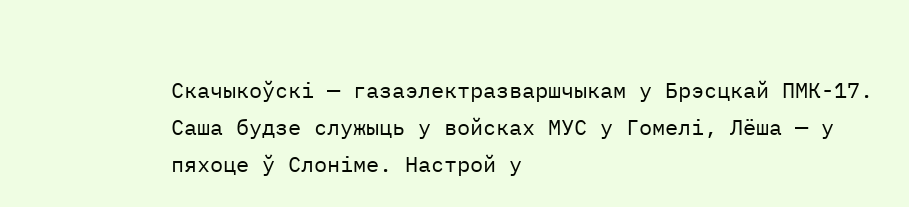Скачыкоўскі — газаэлектразваршчыкам у Брэсцкай ПМК-17. Саша будзе служыць у войсках МУС у Гомелі, Лёша — у пяхоце ў Слоніме. Настрой у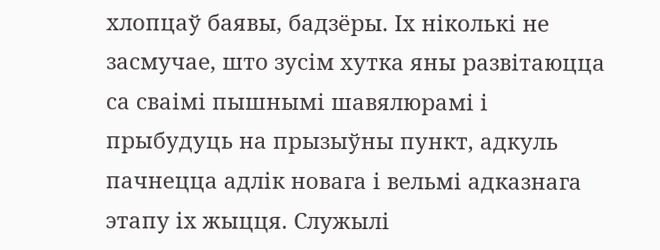хлопцаў баявы, бадзёры. Іх ніколькі не засмучае, што зусім хутка яны развітаюцца са сваімі пышнымі шавялюрамі і прыбудуць на прызыўны пункт, адкуль пачнецца адлік новага і вельмі адказнага этапу іх жыцця. Служылі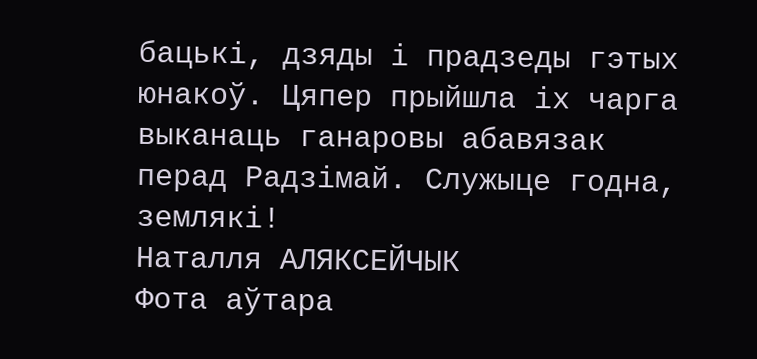бацькі, дзяды і прадзеды гэтых юнакоў. Цяпер прыйшла іх чарга выканаць ганаровы абавязак перад Радзімай. Служыце годна, землякі!
Наталля АЛЯКСЕЙЧЫК
Фота аўтара